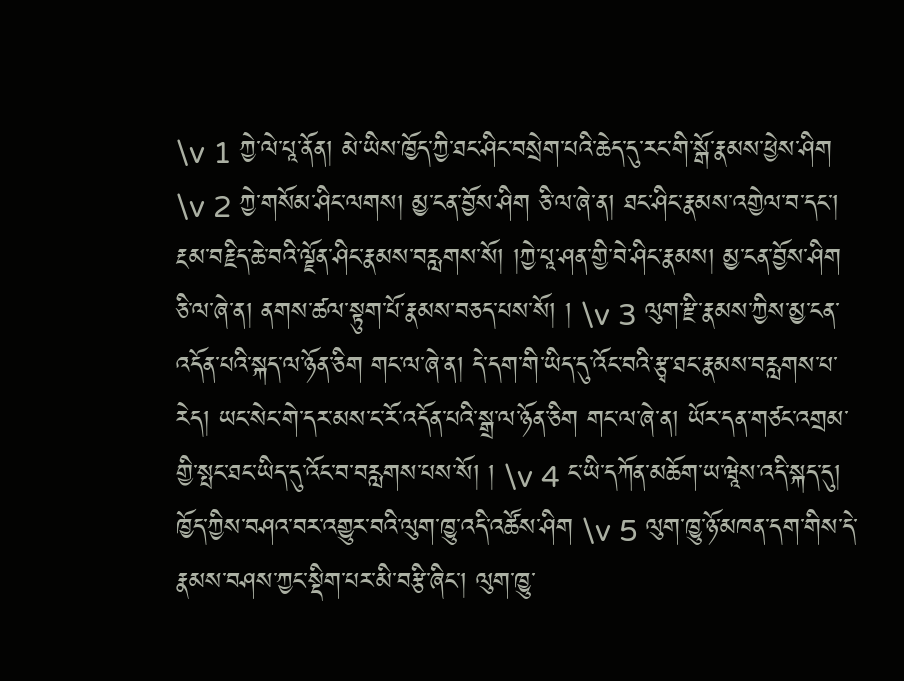\v 1 ཀྱེ་ལེ་པཱ་ནོན། མེ་ཡིས་ཁྱོད་ཀྱི་ཐང་ཤིང་བསྲེག་པའི་ཆེད་དུ་རང་གི་སྒོ་རྣམས་ཕྱེས་ཤིག \v 2 ཀྱེ་གསོམ་ཤིང་ལགས། མྱ་ངན་བྱོས་ཤིག ཅི་ལ་ཞེ་ན། ཐང་ཤིང་རྣམས་འགྱེལ་བ་དང་། རྔམ་བརྗིད་ཆེ་བའི་ལྗོན་ཤིང་རྣམས་བརླགས་སོ། །ཀྱེ་པཱ་ཤན་གྱི་བེ་ཤིང་རྣམས། མྱ་ངན་བྱོས་ཤིག ཅི་ལ་ཞེ་ན། ནགས་ཚལ་སྟུག་པོ་རྣམས་བཅད་པས་སོ། ། \v 3 ལུག་རྫི་རྣམས་ཀྱིས་མྱ་ངན་འདོན་པའི་སྐད་ལ་ཉོན་ཅིག གང་ལ་ཞེ་ན། དེ་དག་གི་ཡིད་དུ་འོང་བའི་རྩྭ་ཐང་རྣམས་བརླགས་པ་རེད། ཡང་སེང་གེ་དར་མས་ང་རོ་འདོན་པའི་སྒྲ་ལ་ཉོན་ཅིག གང་ལ་ཞེ་ན། ཡོར་དན་གཙང་འགྲམ་གྱི་སྤང་ཐང་ཡིད་དུ་འོང་བ་བརླགས་པས་སོ། ། \v 4 ང་ཡི་དཀོན་མཆོག་ཡ་ཝཱེས་འདི་སྐད་དུ། ཁྱོད་ཀྱིས་བཤའ་བར་འགྱུར་བའི་ལུག་ཁྱུ་འདི་འཚོས་ཤིག \v 5 ལུག་ཁྱུ་ཉོ་མཁན་དག་གིས་དེ་རྣམས་བཤས་ཀྱང་སྡིག་པར་མི་བརྩི་ཞིང་། ལུག་ཁྱུ་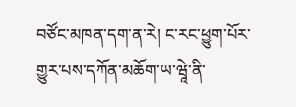བཙོང་མཁན་དག་ན་རེ། ང་རང་ཕྱུག་པོར་གྱུར་པས་དཀོན་མཆོག་ཡ་ཝཱེ་ནི་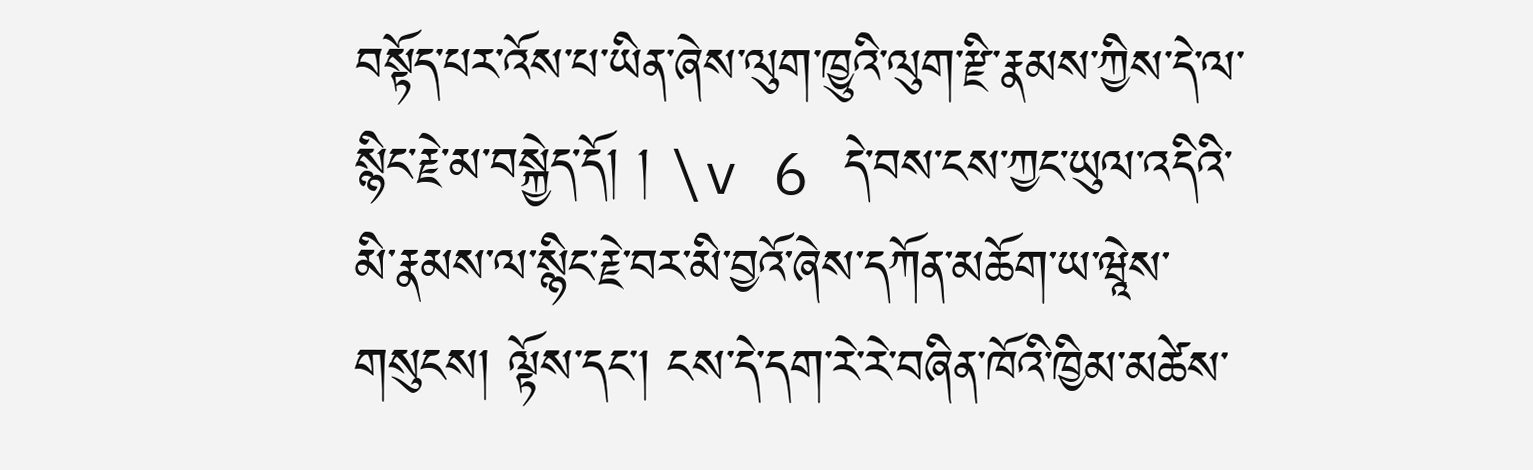བསྟོད་པར་འོས་པ་ཡིན་ཞེས་ལུག་ཁྱུའི་ལུག་རྫི་རྣམས་ཀྱིས་དེ་ལ་སྙིང་རྗེ་མ་བསྐྱེད་དོ། ། \v 6 དེ་བས་ངས་ཀྱང་ཡུལ་འདིའི་མི་རྣམས་ལ་སྙིང་རྗེ་བར་མི་བྱའོ་ཞེས་དཀོན་མཆོག་ཡ་ཝཱེས་གསུངས། ལྟོས་དང་། ངས་དེ་དག་རེ་རེ་བཞིན་ཁོའི་ཁྱིམ་མཚེས་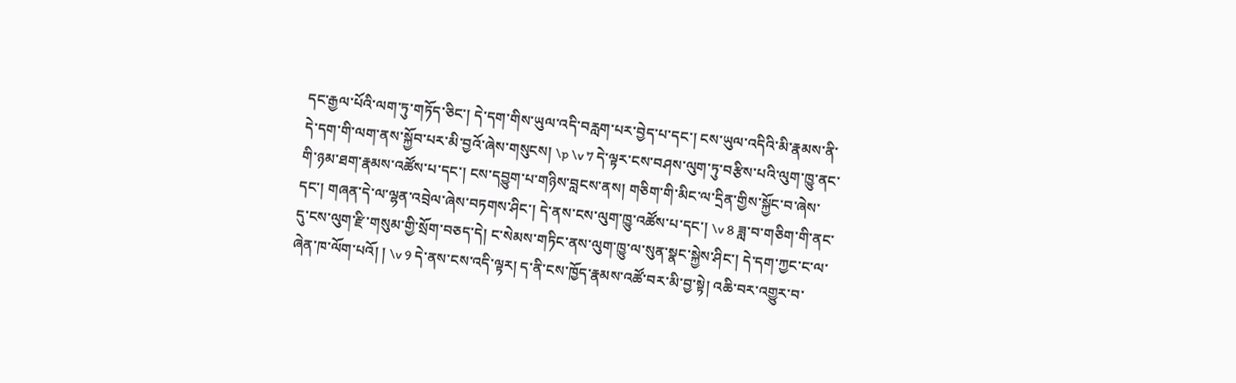དང་རྒྱལ་པོའི་ལག་ཏུ་གཏོད་ཅིང་། དེ་དག་གིས་ཡུལ་འདི་བརླག་པར་བྱེད་པ་དང་། ངས་ཡུལ་འདིའི་མི་རྣམས་ནི་དེ་དག་གི་ལག་ནས་སྐྱོབ་པར་མི་བྱའོ་ཞེས་གསུངས། \p \v 7 དེ་ལྟར་ངས་བཤས་ལུག་ཏུ་བརྩིས་པའི་ལུག་ཁྱུ་ནང་གི་ཉམ་ཐག་རྣམས་འཚོས་པ་དང་། ངས་དབྱུག་པ་གཉིས་བླངས་ནས། གཅིག་གི་མིང་ལ་དྲིན་གྱིས་སྐྱོང་བ་ཞེས་དང་། གཞན་དེ་ལ་ལྷན་འབྲེལ་ཞེས་བཏགས་ཤིང་། དེ་ནས་ངས་ལུག་ཁྱུ་འཚོས་པ་དང་། \v 8 ཟླ་བ་གཅིག་གི་ནང་དུ་ངས་ལུག་རྫི་གསུམ་གྱི་སྲོག་བཅད་དེ། ང་སེམས་གཏིང་ནས་ལུག་ཁྱུ་ལ་སུན་སྣང་སྐྱེས་ཤིང་། དེ་དག་ཀྱང་ང་ལ་ཞེན་ཁ་ལོག་པའོ། ། \v 9 དེ་ནས་ངས་འདི་ལྟར། ད་ནི་ངས་ཁྱོད་རྣམས་འཚོ་བར་མི་བྱ་སྟེ། འཆི་བར་འགྱུར་བ་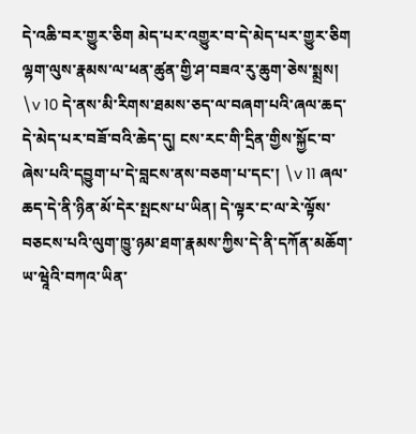དེ་འཆི་བར་གྱུར་ཅིག མེད་པར་འགྱུར་བ་དེ་མེད་པར་གྱུར་ཅིག ལྷག་ལུས་རྣམས་ལ་ཕན་ཚུན་གྱི་ཤ་བཟའ་རུ་ཆུག་ཅེས་སྨྲས། \v 10 དེ་ནས་མི་རིགས་ཐམས་ཅད་ལ་བཞག་པའི་ཞལ་ཆད་དེ་མེད་པར་བཟོ་བའི་ཆེད་དུ། ངས་རང་གི་དྲིན་གྱིས་སྐྱོང་བ་ཞེས་པའི་དབྱུག་པ་དེ་བླངས་ནས་བཅག་པ་དང་། \v 11 ཞལ་ཆད་དེ་ནི་ཉིན་མོ་དེར་སྤངས་པ་ཡིན། དེ་ལྟར་ང་ལ་རེ་ལྟོས་བཅངས་པའི་ལུག་ཁྱུ་ཉམ་ཐག་རྣམས་ཀྱིས་དེ་ནི་དཀོན་མཆོག་ཡ་ཝཱེའི་བཀའ་ཡིན་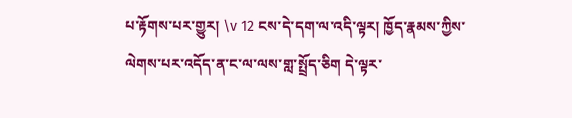པ་རྟོགས་པར་གྱུར། \v 12 ངས་དེ་དག་ལ་འདི་ལྟར། ཁྱོད་རྣམས་ཀྱིས་ལེགས་པར་འདོད་ན་ང་ལ་ལས་གླ་སྤྲོད་ཅིག དེ་ལྟར་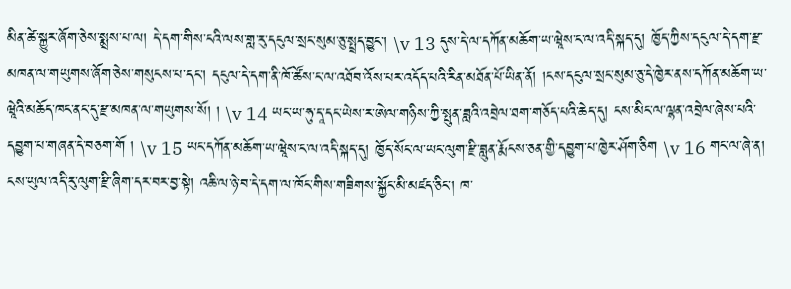མིན་ཚེ་སྐྱུར་ཞོག་ཅེས་སྨྲས་པ་ལ། དེ་དག་གིས་ངའི་ལས་གླ་རུ་དངུལ་སྲང་སུམ་ཅུ་སྤྲད་བྱུང་། \v 13 དུས་དེ་ལ་དཀོན་མཆོག་ཡ་ཝཱེས་ང་ལ་འདི་སྐད་དུ། ཁྱོད་ཀྱིས་དངུལ་དེ་དག་རྫ་མཁན་ལ་གཡུགས་ཞོག་ཅེས་གསུངས་པ་དང་། དངུལ་དེ་དག་ནི་ཁོ་ཚོས་ང་ལ་འཐོབ་འོས་པར་འདོད་པའི་རིན་མཐོན་པོ་ཡིན་ནོ། །ངས་དངུལ་སྲང་སུམ་ཅུ་དེ་ཁྱེར་ནས་དཀོན་མཆོག་ཡ་ཝཱེའི་མཆོད་ཁང་ནང་དུ་རྫ་མཁན་ལ་གཡུགས་སོ། ། \v 14 ཡང་ཡ་ཧུ་དཱ་དང་ཡེས་ར་ཨེལ་གཉིས་ཀྱི་སྤུན་ཟླའི་འབྲེལ་ཐག་གཅོད་པའི་ཆེད་དུ། ངས་མིང་ལ་ལྷན་འབྲེལ་ཞེས་པའི་དབྱུག་པ་གཞན་དེ་བཅག་གོ ། \v 15 ཡང་དཀོན་མཆོག་ཡ་ཝཱེས་ང་ལ་འདི་སྐད་དུ། ཁྱོད་སོང་ལ་ཡང་ལུག་རྫི་བླུན་རྨོངས་ཅན་གྱི་དབྱུག་པ་ཁྱེར་ཤོག་ཅིག \v 16 གང་ལ་ཞེ་ན། ངས་ཡུལ་འདི་རུ་ལུག་རྫི་ཞིག་དར་བར་བྱ་སྟེ། འཆི་ལ་ཉེ་བ་དེ་དག་ལ་ཁོང་གིས་གཟིགས་སྐྱོང་མི་མཛད་ཅིང་། ཁ་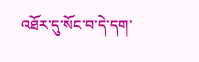འཐོར་དུ་སོང་བ་དེ་དག་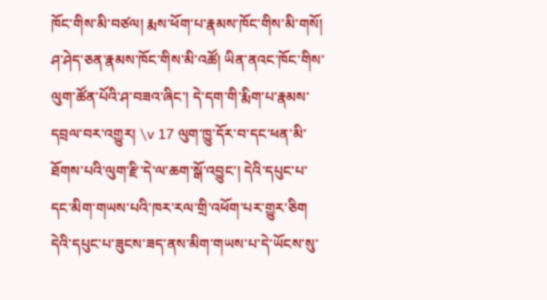ཁོང་གིས་མི་བཙལ། རྨས་ཕོག་པ་རྣམས་ཁོང་གིས་མི་གསོ། ཤ་ཤེད་ཅན་རྣམས་ཁོང་གིས་མི་འཚོ། ཡིན་ནའང་ཁོང་གིས་ལུག་ཚོན་པོའི་ཤ་བཟའ་ཞིང་། དེ་དག་གི་རྨིག་པ་རྣམས་དབྲལ་བར་འགྱུར། \v 17 ལུག་ཁྱུ་དོར་བ་དང་ཕན་མི་ཐོགས་པའི་ལུག་རྫི་དེ་ལ་ཆག་སྒོ་འབྱུང་། དེའི་དཔུང་པ་དང་མིག་གཡས་པའི་ཁར་རལ་གྲི་འཕོག་པར་གྱུར་ཅིག དེའི་དཔུང་པ་ཟུངས་ཟད་ནས་མིག་གཡས་པ་དེ་ཡོངས་སུ་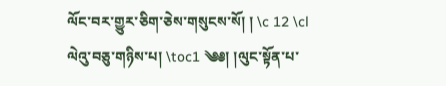ལོང་བར་གྱུར་ཅིག་ཅེས་གསུངས་སོ། ། \c 12 \cl ལེའུ་བཅུ་གཉིས་པ། \toc1 ༄༅། །ལུང་སྟོན་པ་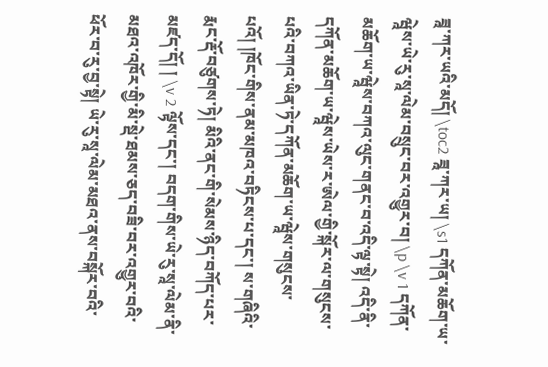ཟཱ་ཀར་ཡའི་མདོ། \toc2 ཟཱ་ཀར་ཡ། \s1 དཀོན་མཆོག་ཡ་ཝཱེས་ཡེ་རུ་སཱ་ལེམ་བསྲུང་བར་འགྱུར་བ། \p \v 1 དཀོན་མཆོག་ཡ་ཝཱེས་བཀའ་ལུང་གནང་བ་འདི་ལྟ་སྟེ། འདི་ནི་དཀོན་མཆོག་ཡ་ཝཱེས་ཡེས་ར་ཨེལ་གྱི་སྐོར་ལ་གསུངས་པའི་བཀའ་ཡིན་ཏེ་དཀོན་མཆོག་ཡ་ཝཱེས་གསུངས་པའོ། །ཁོང་གིས་ནམ་མཁའ་བཏིངས་པ་དང་། ས་གཞིའི་རྨང་རྡོ་བཙུགས་ཏེ། མིའི་ནང་གི་སེམས་ཉིད་བཀོད་པར་མཛད་དོ། ། \v 2 ལྟོས་དང་། བདག་གིས་ཡེ་རུ་སཱ་ལེམ་ནི་མཐའ་འཁོར་གྱི་མི་སྡེ་ཐམས་ཅད་བཟི་བར་འགྱུར་བའི་ཕོར་བ་རུ་བྱ་སྟེ། ཡེ་རུ་སཱ་ལེམ་མཐའ་ནས་བསྐོར་བའི་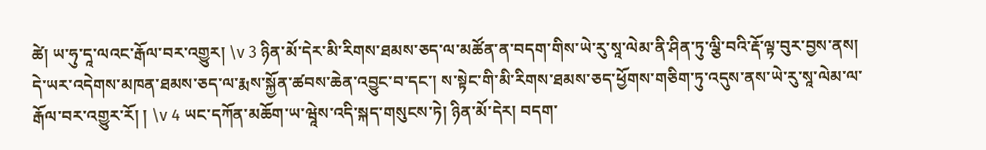ཚེ། ཡ་ཧུ་དཱ་ལའང་རྒོལ་བར་འགྱུར། \v 3 ཉིན་མོ་དེར་མི་རིགས་ཐམས་ཅད་ལ་མཚོན་ན་བདག་གིས་ཡེ་རུ་སཱ་ལེམ་ནི་ཤིན་ཏུ་ལྕི་བའི་རྡོ་ལྟ་བུར་བྱས་ནས། དེ་ཡར་འདེགས་མཁན་ཐམས་ཅད་ལ་རྨས་སྐྱོན་ཚབས་ཆེན་འབྱུང་བ་དང་། ས་སྟེང་གི་མི་རིགས་ཐམས་ཅད་ཕྱོགས་གཅིག་ཏུ་འདུས་ནས་ཡེ་རུ་སཱ་ལེམ་ལ་རྒོལ་བར་འགྱུར་རོ། ། \v 4 ཡང་དཀོན་མཆོག་ཡ་ཝཱེས་འདི་སྐད་གསུངས་ཏེ། ཉིན་མོ་དེར། བདག་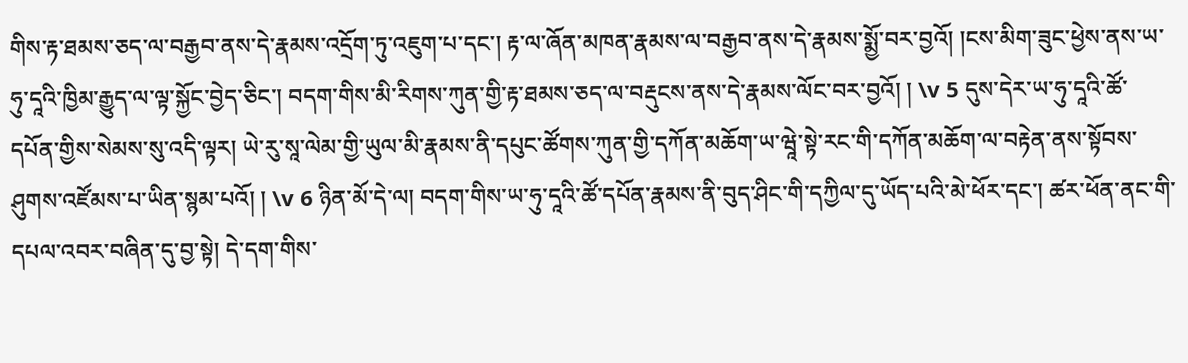གིས་རྟ་ཐམས་ཅད་ལ་བརྒྱབ་ནས་དེ་རྣམས་འདྲོག་ཏུ་འཇུག་པ་དང་། རྟ་ལ་ཞོན་མཁན་རྣམས་ལ་བརྒྱབ་ནས་དེ་རྣམས་སྨྱོ་བར་བྱའོ། །ངས་མིག་ཟུང་ཕྱེས་ནས་ཡ་ཧུ་དཱའི་ཁྱིམ་རྒྱུད་ལ་ལྟ་སྐྱོང་བྱེད་ཅིང་། བདག་གིས་མི་རིགས་ཀུན་གྱི་རྟ་ཐམས་ཅད་ལ་བརྡུངས་ནས་དེ་རྣམས་ལོང་བར་བྱའོ། ། \v 5 དུས་དེར་ཡ་ཧུ་དཱའི་ཚོ་དཔོན་གྱིས་སེམས་སུ་འདི་ལྟར། ཡེ་རུ་སཱ་ལེམ་གྱི་ཡུལ་མི་རྣམས་ནི་དཔུང་ཚོགས་ཀུན་གྱི་དཀོན་མཆོག་ཡ་ཝཱེ་སྟེ་རང་གི་དཀོན་མཆོག་ལ་བརྟེན་ནས་སྟོབས་ཤུགས་འཛོམས་པ་ཡིན་སྙམ་པའོ། ། \v 6 ཉིན་མོ་དེ་ལ། བདག་གིས་ཡ་ཧུ་དཱའི་ཚོ་དཔོན་རྣམས་ནི་བུད་ཤིང་གི་དཀྱིལ་དུ་ཡོད་པའི་མེ་ཕོར་དང་། ཚར་ཕོན་ནང་གི་དཔལ་འབར་བཞིན་དུ་བྱ་སྟེ། དེ་དག་གིས་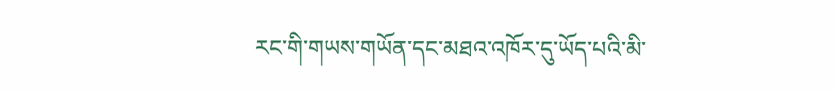རང་གི་གཡས་གཡོན་དང་མཐའ་འཁོར་དུ་ཡོད་པའི་མི་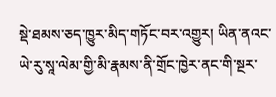སྡེ་ཐམས་ཅད་ཁྱུར་མིད་གཏོང་བར་འགྱུར། ཡིན་ནའང་ཡེ་རུ་སཱ་ལེམ་གྱི་མི་རྣམས་ནི་གྲོང་ཁྱེར་ནང་གི་སྔར་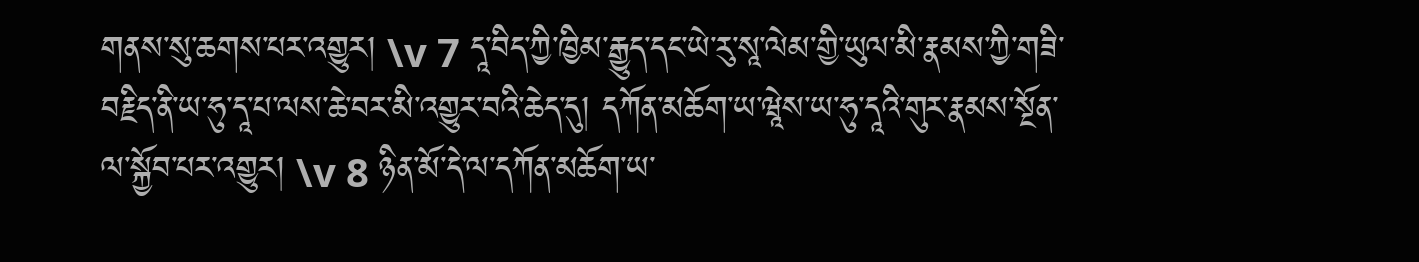གནས་སུ་ཆགས་པར་འགྱུར། \v 7 དཱ་བིད་ཀྱི་ཁྱིམ་རྒྱུད་དང་ཡེ་རུ་སཱ་ལེམ་གྱི་ཡུལ་མི་རྣམས་ཀྱི་གཟི་བརྗིད་ནི་ཡ་ཧུ་དཱ་པ་ལས་ཆེ་བར་མི་འགྱུར་བའི་ཆེད་དུ། དཀོན་མཆོག་ཡ་ཝཱེས་ཡ་ཧུ་དཱའི་གུར་རྣམས་སྔོན་ལ་སྐྱོབ་པར་འགྱུར། \v 8 ཉིན་མོ་དེ་ལ་དཀོན་མཆོག་ཡ་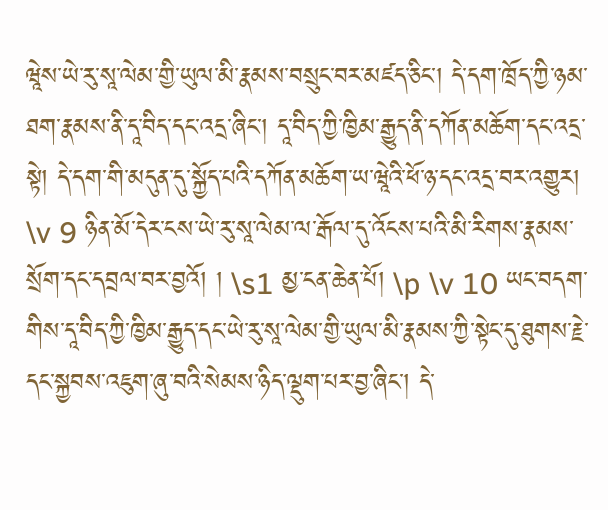ཝཱེས་ཡེ་རུ་སཱ་ལེམ་གྱི་ཡུལ་མི་རྣམས་བསྲུང་བར་མཛད་ཅིང་། དེ་དག་ཁྲོད་ཀྱི་ཉམ་ཐག་རྣམས་ནི་དཱ་བིད་དང་འདྲ་ཞིང་། དཱ་བིད་ཀྱི་ཁྱིམ་རྒྱུད་ནི་དཀོན་མཆོག་དང་འདྲ་སྟེ། དེ་དག་གི་མདུན་དུ་སྐྱོད་པའི་དཀོན་མཆོག་ཡ་ཝཱེའི་ཕོ་ཉ་དང་འདྲ་བར་འགྱུར། \v 9 ཉིན་མོ་དེར་ངས་ཡེ་རུ་སཱ་ལེམ་ལ་རྒོལ་དུ་འོངས་པའི་མི་རིགས་རྣམས་སྲོག་དང་དབྲལ་བར་བྱའོ། ། \s1 མྱ་ངན་ཆེན་པོ། \p \v 10 ཡང་བདག་གིས་དཱ་བིད་ཀྱི་ཁྱིམ་རྒྱུད་དང་ཡེ་རུ་སཱ་ལེམ་གྱི་ཡུལ་མི་རྣམས་ཀྱི་སྟེང་དུ་ཐུགས་རྗེ་དང་སྐྱབས་འཇུག་ཞུ་བའི་སེམས་ཉིད་ལྡུག་པར་བྱ་ཞིང་། དེ་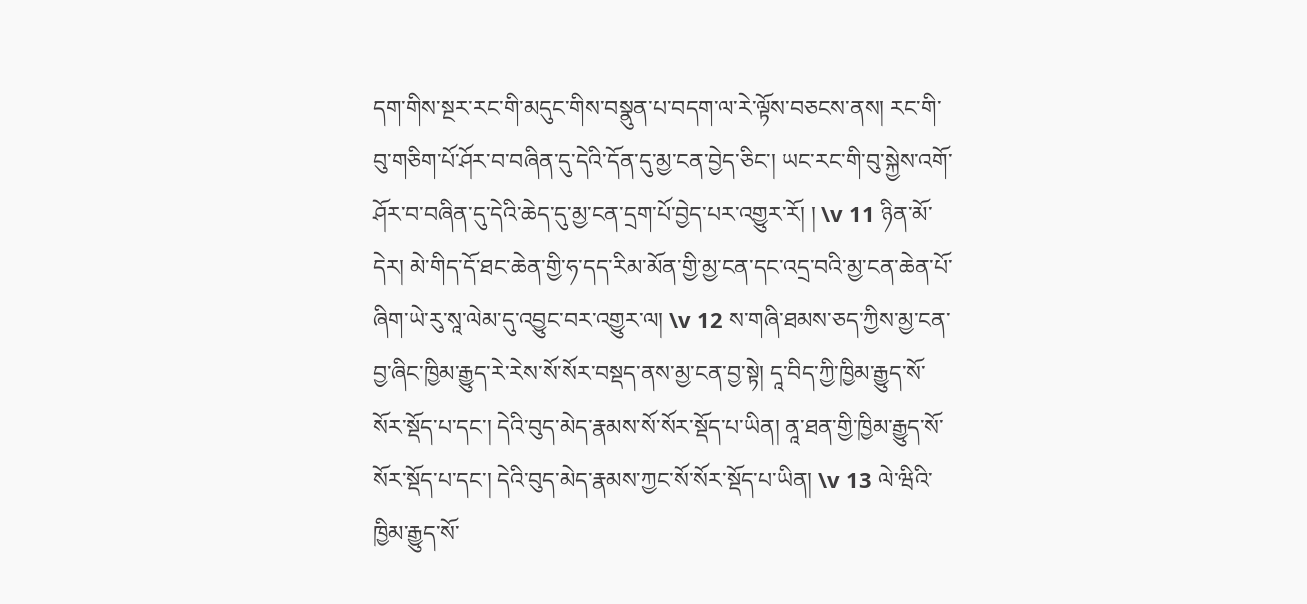དག་གིས་སྔར་རང་གི་མདུང་གིས་བསྣུན་པ་བདག་ལ་རེ་ལྟོས་བཅངས་ནས། རང་གི་བུ་གཅིག་པོ་ཤོར་བ་བཞིན་དུ་དེའི་དོན་དུ་མྱ་ངན་བྱེད་ཅིང་། ཡང་རང་གི་བུ་སྐྱེས་འགོ་ཤོར་བ་བཞིན་དུ་དེའི་ཆེད་དུ་མྱ་ངན་དྲག་པོ་བྱེད་པར་འགྱུར་རོ། ། \v 11 ཉིན་མོ་དེར། མེ་གིད་དོ་ཐང་ཆེན་གྱི་ཧ་དད་རིམ་མོན་གྱི་མྱ་ངན་དང་འདྲ་བའི་མྱ་ངན་ཆེན་པོ་ཞིག་ཡེ་རུ་སཱ་ལེམ་དུ་འབྱུང་བར་འགྱུར་ལ། \v 12 ས་གཞི་ཐམས་ཅད་ཀྱིས་མྱ་ངན་བྱ་ཞིང་ཁྱིམ་རྒྱུད་རེ་རེས་སོ་སོར་བསྡད་ནས་མྱ་ངན་བྱ་སྟེ། དཱ་བིད་ཀྱི་ཁྱིམ་རྒྱུད་སོ་སོར་སྡོད་པ་དང་། དེའི་བུད་མེད་རྣམས་སོ་སོར་སྡོད་པ་ཡིན། ནཱ་ཐན་གྱི་ཁྱིམ་རྒྱུད་སོ་སོར་སྡོད་པ་དང་། དེའི་བུད་མེད་རྣམས་ཀྱང་སོ་སོར་སྡོད་པ་ཡིན། \v 13 ལེ་ཝིའི་ཁྱིམ་རྒྱུད་སོ་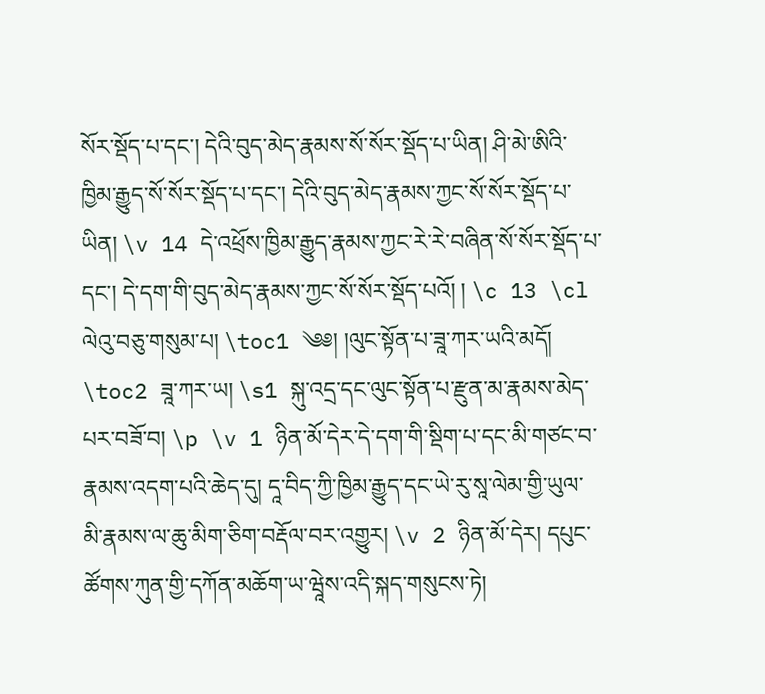སོར་སྡོད་པ་དང་། དེའི་བུད་མེད་རྣམས་སོ་སོར་སྡོད་པ་ཡིན། ཤི་མེ་ཨིའི་ཁྱིམ་རྒྱུད་སོ་སོར་སྡོད་པ་དང་། དེའི་བུད་མེད་རྣམས་ཀྱང་སོ་སོར་སྡོད་པ་ཡིན། \v 14 དེ་འཕྲོས་ཁྱིམ་རྒྱུད་རྣམས་ཀྱང་རེ་རེ་བཞིན་སོ་སོར་སྡོད་པ་དང་། དེ་དག་གི་བུད་མེད་རྣམས་ཀྱང་སོ་སོར་སྡོད་པའོ། ། \c 13 \cl ལེའུ་བཅུ་གསུམ་པ། \toc1 ༄༅། །ལུང་སྟོན་པ་ཟཱ་ཀར་ཡའི་མདོ། \toc2 ཟཱ་ཀར་ཡ། \s1 སྐུ་འདྲ་དང་ལུང་སྟོན་པ་རྫུན་མ་རྣམས་མེད་པར་བཟོ་བ། \p \v 1 ཉིན་མོ་དེར་དེ་དག་གི་སྡིག་པ་དང་མི་གཙང་བ་རྣམས་འདག་པའི་ཆེད་དུ། དཱ་བིད་ཀྱི་ཁྱིམ་རྒྱུད་དང་ཡེ་རུ་སཱ་ལེམ་གྱི་ཡུལ་མི་རྣམས་ལ་ཆུ་མིག་ཅིག་བརྡོལ་བར་འགྱུར། \v 2 ཉིན་མོ་དེར། དཔུང་ཚོགས་ཀུན་གྱི་དཀོན་མཆོག་ཡ་ཝཱེས་འདི་སྐད་གསུངས་ཏེ།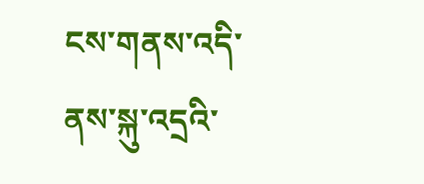ངས་གནས་འདི་ནས་སྐུ་འདྲའི་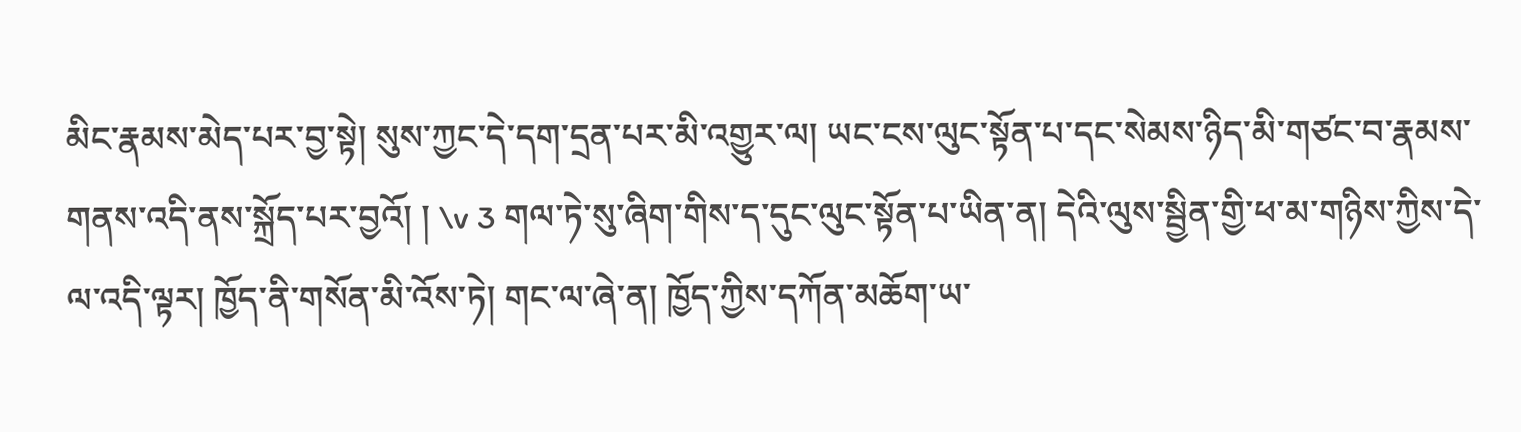མིང་རྣམས་མེད་པར་བྱ་སྟེ། སུས་ཀྱང་དེ་དག་དྲན་པར་མི་འགྱུར་ལ། ཡང་ངས་ལུང་སྟོན་པ་དང་སེམས་ཉིད་མི་གཙང་བ་རྣམས་གནས་འདི་ནས་སྐྲོད་པར་བྱའོ། ། \v 3 གལ་ཏེ་སུ་ཞིག་གིས་ད་དུང་ལུང་སྟོན་པ་ཡིན་ན། དེའི་ལུས་སྦྱིན་གྱི་ཕ་མ་གཉིས་ཀྱིས་དེ་ལ་འདི་ལྟར། ཁྱོད་ནི་གསོན་མི་འོས་ཏེ། གང་ལ་ཞེ་ན། ཁྱོད་ཀྱིས་དཀོན་མཆོག་ཡ་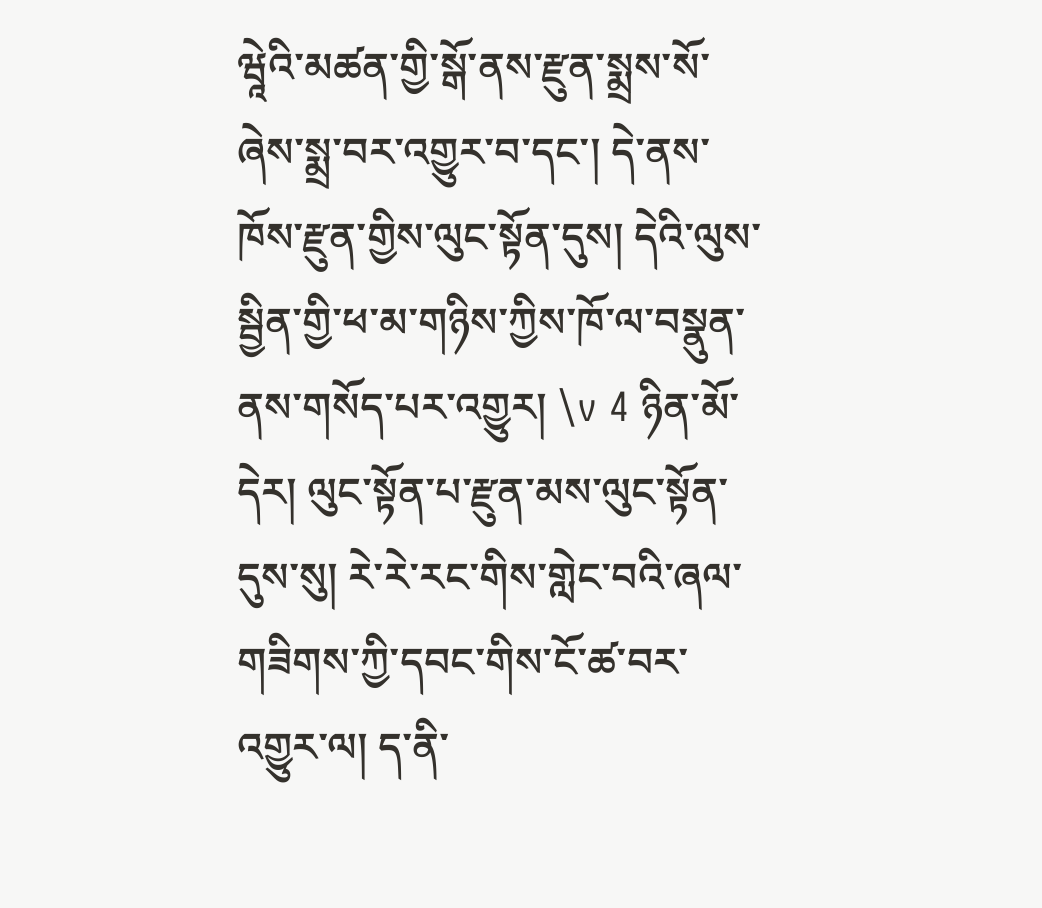ཝཱེའི་མཚན་གྱི་སྒོ་ནས་རྫུན་སྨྲས་སོ་ཞེས་སྨྲ་བར་འགྱུར་བ་དང་། དེ་ནས་ཁོས་རྫུན་གྱིས་ལུང་སྟོན་དུས། དེའི་ལུས་སྦྱིན་གྱི་ཕ་མ་གཉིས་ཀྱིས་ཁོ་ལ་བསྣུན་ནས་གསོད་པར་འགྱུར། \v 4 ཉིན་མོ་དེར། ལུང་སྟོན་པ་རྫུན་མས་ལུང་སྟོན་དུས་སུ། རེ་རེ་རང་གིས་གླེང་བའི་ཞལ་གཟིགས་ཀྱི་དབང་གིས་ངོ་ཚ་བར་འགྱུར་ལ། ད་ནི་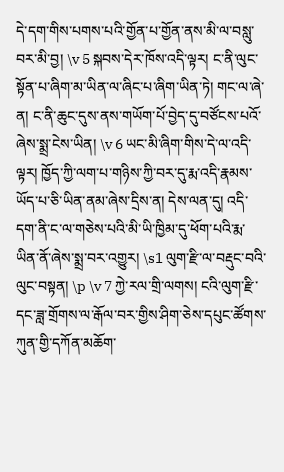དེ་དག་གིས་པགས་པའི་གྱོན་པ་གྱོན་ནས་མི་ལ་བསླུ་བར་མི་བྱ། \v 5 སྐབས་དེར་ཁོས་འདི་ལྟར། ང་ནི་ལུང་སྟོན་པ་ཞིག་མ་ཡིན་ལ་ཞིང་པ་ཞིག་ཡིན་ཏེ། གང་ལ་ཞེ་ན། ང་ནི་ཆུང་དུས་ནས་གཡོག་པོ་བྱེད་དུ་བཙོངས་པའོ་ཞེས་སྨྲ་ངེས་ཡིན། \v 6 ཡང་མི་ཞིག་གིས་དེ་ལ་འདི་ལྟར། ཁྱོད་ཀྱི་ལག་པ་གཉིས་ཀྱི་བར་དུ་རྨ་འདི་རྣམས་ཡོད་པ་ཅི་ཡིན་ནམ་ཞེས་དྲིས་ན། དེས་ལན་དུ། འདི་དག་ནི་ང་ལ་གཅེས་པའི་མི་ཡི་ཁྱིམ་དུ་ཕོག་པའི་རྨ་ཡིན་ནོ་ཞེས་སྨྲ་བར་འགྱུར། \s1 ལུག་རྫི་ལ་བརྡུང་བའི་ལུང་བསྟན། \p \v 7 ཀྱེ་རལ་གྲི་ལགས། ངའི་ལུག་རྫི་དང་ཟླ་གྲོགས་ལ་རྒོལ་བར་གྱིས་ཤིག་ཅེས་དཔུང་ཚོགས་ཀུན་གྱི་དཀོན་མཆོག་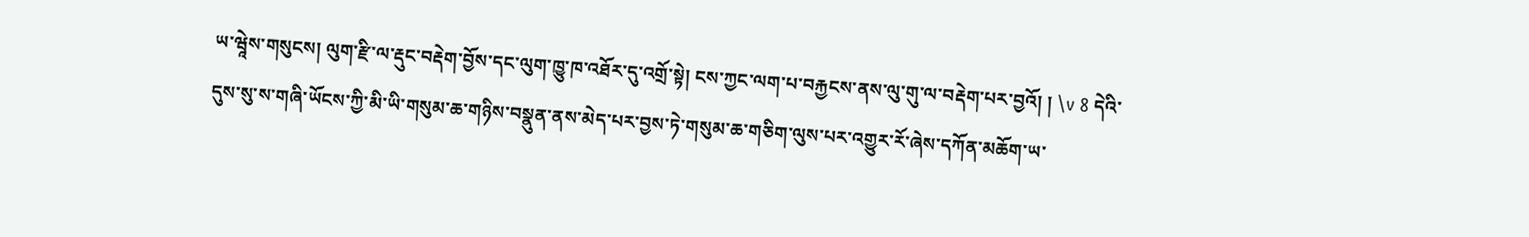ཡ་ཝཱེས་གསུངས། ལུག་རྫི་ལ་རྡུང་བརྡེག་བྱོས་དང་ལུག་ཁྱུ་ཁ་འཐོར་དུ་འགྲོ་སྟེ། ངས་ཀྱང་ལག་པ་བརྐྱངས་ནས་ལུ་གུ་ལ་བརྡེག་པར་བྱའོ། ། \v 8 དེའི་དུས་སུ་ས་གཞི་ཡོངས་ཀྱི་མི་ཡི་གསུམ་ཆ་གཉིས་བསྣུན་ནས་མེད་པར་བྱས་ཏེ་གསུམ་ཆ་གཅིག་ལུས་པར་འགྱུར་རོ་ཞེས་དཀོན་མཆོག་ཡ་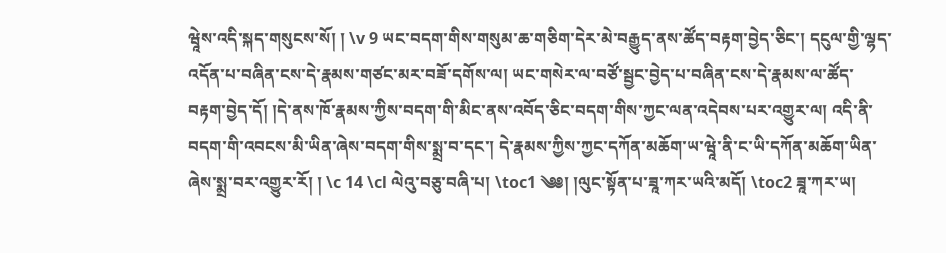ཝཱེས་འདི་སྐད་གསུངས་སོ། ། \v 9 ཡང་བདག་གིས་གསུམ་ཆ་གཅིག་དེར་མེ་བརྒྱུད་ནས་ཚོད་བརྟག་བྱེད་ཅིང་། དངུལ་གྱི་ལྷད་འདོན་པ་བཞིན་ངས་དེ་རྣམས་གཙང་མར་བཟོ་དགོས་ལ། ཡང་གསེར་ལ་བཙོ་སྦྱང་བྱེད་པ་བཞིན་ངས་དེ་རྣམས་ལ་ཚོད་བརྟག་བྱེད་དོ། །དེ་ནས་ཁོ་རྣམས་ཀྱིས་བདག་གི་མིང་ནས་འབོད་ཅིང་བདག་གིས་ཀྱང་ལན་འདེབས་པར་འགྱུར་ལ། འདི་ནི་བདག་གི་འབངས་མི་ཡིན་ཞེས་བདག་གིས་སྨྲ་བ་དང་། དེ་རྣམས་ཀྱིས་ཀྱང་དཀོན་མཆོག་ཡ་ཝཱེ་ནི་ང་ཡི་དཀོན་མཆོག་ཡིན་ཞེས་སྨྲ་བར་འགྱུར་རོ། ། \c 14 \cl ལེའུ་བཅུ་བཞི་པ། \toc1 ༄༅། །ལུང་སྟོན་པ་ཟཱ་ཀར་ཡའི་མདོ། \toc2 ཟཱ་ཀར་ཡ།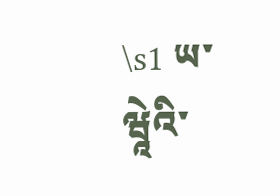\s1 ཡ་ཝཱེའི་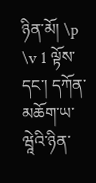ཉིན་མོ། \p \v 1 ལྟོས་དང་། དཀོན་མཆོག་ཡ་ཝཱེའི་ཉིན་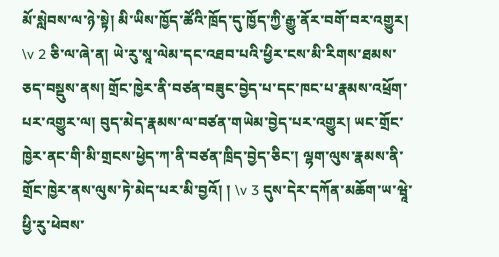མོ་སླེབས་ལ་ཉེ་སྟེ། མི་ཡིས་ཁྱོད་ཚོའི་ཁྲོད་དུ་ཁྱོད་ཀྱི་རྒྱུ་ནོར་བགོ་བར་འགྱུར། \v 2 ཅི་ལ་ཞེ་ན། ཡེ་རུ་སཱ་ལེམ་དང་འཐབ་པའི་ཕྱིར་ངས་མི་རིགས་ཐམས་ཅད་བསྡུས་ནས། གྲོང་ཁྱེར་ནི་བཙན་བཟུང་བྱེད་པ་དང་ཁང་པ་རྣམས་འཕྲོག་པར་འགྱུར་ལ། བུད་མེད་རྣམས་ལ་བཙན་གཡེམ་བྱེད་པར་འགྱུར། ཡང་གྲོང་ཁྱེར་ནང་གི་མི་གྲངས་ཕྱེད་ཀ་ནི་བཙན་ཁྲིད་བྱེད་ཅིང་། ལྷག་ལུས་རྣམས་ནི་གྲོང་ཁྱེར་ནས་ལུས་ཏེ་མེད་པར་མི་བྱའོ། ། \v 3 དུས་དེར་དཀོན་མཆོག་ཡ་ཝཱེ་ཕྱི་རུ་ཕེབས་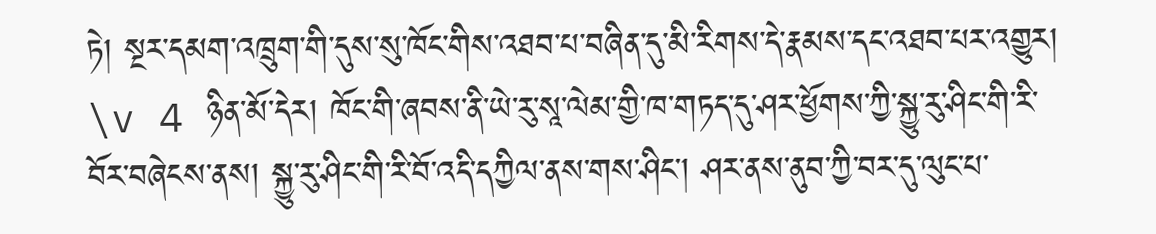ཏེ། སྔར་དམག་འཁྲུག་གི་དུས་སུ་ཁོང་གིས་འཐབ་པ་བཞིན་དུ་མི་རིགས་དེ་རྣམས་དང་འཐབ་པར་འགྱུར། \v 4 ཉིན་མོ་དེར། ཁོང་གི་ཞབས་ནི་ཡེ་རུ་སཱ་ལེམ་གྱི་ཁ་གཏད་དུ་ཤར་ཕྱོགས་ཀྱི་སྐྱུ་རུ་ཤིང་གི་རི་བོར་བཞེངས་ནས། སྐྱུ་རུ་ཤིང་གི་རི་བོ་འདི་དཀྱིལ་ནས་གས་ཤིང་། ཤར་ནས་ནུབ་ཀྱི་བར་དུ་ལུང་པ་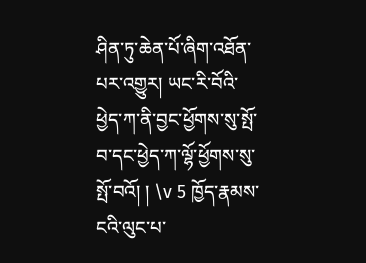ཤིན་ཏུ་ཆེན་པོ་ཞིག་འཐོན་པར་འགྱུར། ཡང་རི་བོའི་ཕྱེད་ཀ་ནི་བྱང་ཕྱོགས་སུ་སྤོ་བ་དང་ཕྱེད་ཀ་ལྷོ་ཕྱོགས་སུ་སྤོ་བའོ། ། \v 5 ཁྱོད་རྣམས་ངའི་ལུང་པ་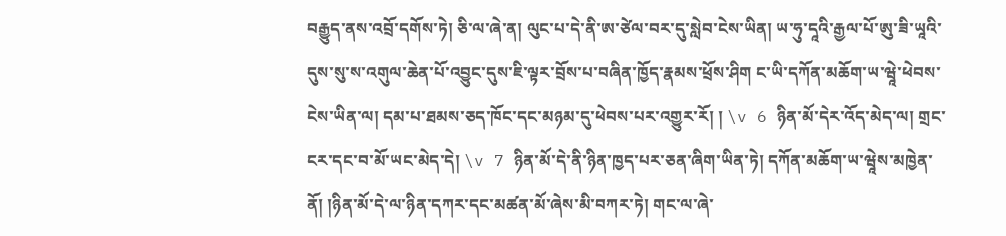བརྒྱུད་ནས་འབྲོ་དགོས་ཏེ། ཅི་ལ་ཞེ་ན། ལུང་པ་དེ་ནི་ཨ་ཙེལ་བར་དུ་སླེབ་ངེས་ཡིན། ཡ་ཧུ་དཱའི་རྒྱལ་པོ་ཨུ་ཟི་ཡཱའི་དུས་སུ་ས་འགུལ་ཆེན་པོ་འབྱུང་དུས་ཇི་ལྟར་བྲོས་པ་བཞིན་ཁྱོད་རྣམས་ཕྲོས་ཤིག ང་ཡི་དཀོན་མཆོག་ཡ་ཝཱེ་ཕེབས་ངེས་ཡིན་ལ། དམ་པ་ཐམས་ཅད་ཁོང་དང་མཉམ་དུ་ཕེབས་པར་འགྱུར་རོ། ། \v 6 ཉིན་མོ་དེར་འོད་མེད་ལ། གྲང་ངར་དང་བ་མོ་ཡང་མེད་དེ། \v 7 ཉིན་མོ་དེ་ནི་ཉིན་ཁྱད་པར་ཅན་ཞིག་ཡིན་ཏེ། དཀོན་མཆོག་ཡ་ཝཱེས་མཁྱེན་ནོ། །ཉིན་མོ་དེ་ལ་ཉིན་དཀར་དང་མཚན་མོ་ཞེས་མི་བཀར་ཏེ། གང་ལ་ཞེ་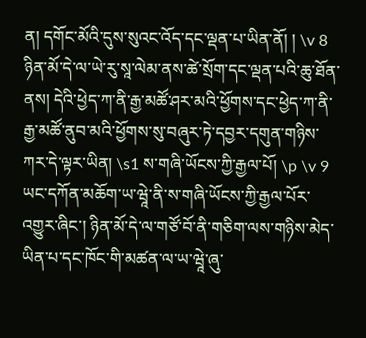ན། དགོང་མོའི་དུས་སུའང་འོད་དང་ལྡན་པ་ཡིན་ནོ། ། \v 8 ཉིན་མོ་དེ་ལ་ཡེ་རུ་སཱ་ལེམ་ནས་ཚེ་སྲོག་དང་ལྡན་པའི་ཆུ་ཐོན་ནས། དེའི་ཕྱེད་ཀ་ནི་རྒྱ་མཚོ་ཤར་མའི་ཕྱོགས་དང་ཕྱེད་ཀ་ནི་རྒྱ་མཚོ་ནུབ་མའི་ཕྱོགས་སུ་བཞུར་ཏེ་དབྱར་དགུན་གཉིས་ཀར་དེ་ལྟར་ཡིན། \s1 ས་གཞི་ཡོངས་ཀྱི་རྒྱལ་པོ། \p \v 9 ཡང་དཀོན་མཆོག་ཡ་ཝཱེ་ནི་ས་གཞི་ཡོངས་ཀྱི་རྒྱལ་པོར་འགྱུར་ཞིང་། ཉིན་མོ་དེ་ལ་གཙོ་བོ་ནི་གཅིག་ལས་གཉིས་མེད་ཡིན་པ་དང་ཁོང་གི་མཚན་ལ་ཡ་ཝཱེ་ཞུ་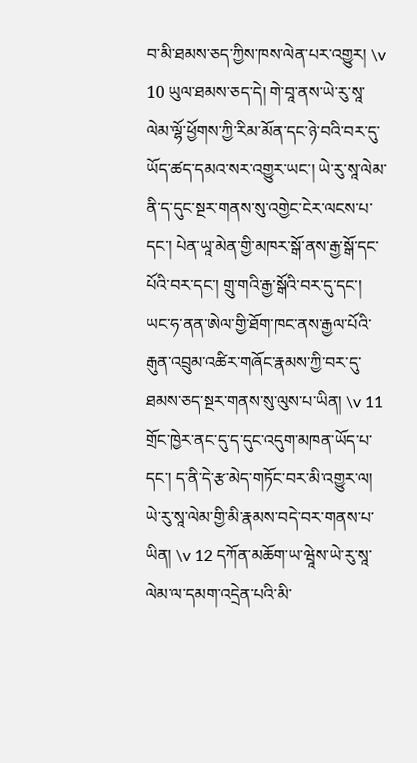བ་མི་ཐམས་ཅད་ཀྱིས་ཁས་ལེན་པར་འགྱུར། \v 10 ཡུལ་ཐམས་ཅད་དེ། གེ་བཱ་ནས་ཡེ་རུ་སཱ་ལེམ་ལྷོ་ཕྱོགས་ཀྱི་རིམ་མོན་དང་ཉེ་བའི་བར་དུ་ཡོད་ཚད་དམའ་སར་འགྱུར་ཡང་། ཡེ་རུ་སཱ་ལེམ་ནི་ད་དུང་སྔར་གནས་སུ་འགྱེང་ངེར་ལངས་པ་དང་། པེན་ཡཱ་མེན་གྱི་མཁར་སྒོ་ནས་རྒྱ་སྒོ་དང་པོའི་བར་དང་། གྲུ་གའི་རྒྱ་སྒོའི་བར་དུ་དང་། ཡང་ཧ་ནན་ཨེལ་གྱི་ཐོག་ཁང་ནས་རྒྱལ་པོའི་རྒུན་འབྲུམ་འཚིར་གཞོང་རྣམས་ཀྱི་བར་དུ་ཐམས་ཅད་སྔར་གནས་སུ་ལུས་པ་ཡིན། \v 11 གྲོང་ཁྱེར་ནང་དུ་ད་དུང་འདུག་མཁན་ཡོད་པ་དང་། ད་ནི་དེ་རྩ་མེད་གཏོང་བར་མི་འགྱུར་ལ། ཡེ་རུ་སཱ་ལེམ་གྱི་མི་རྣམས་བདེ་བར་གནས་པ་ཡིན། \v 12 དཀོན་མཆོག་ཡ་ཝཱེས་ཡེ་རུ་སཱ་ལེམ་ལ་དམག་འདྲེན་པའི་མི་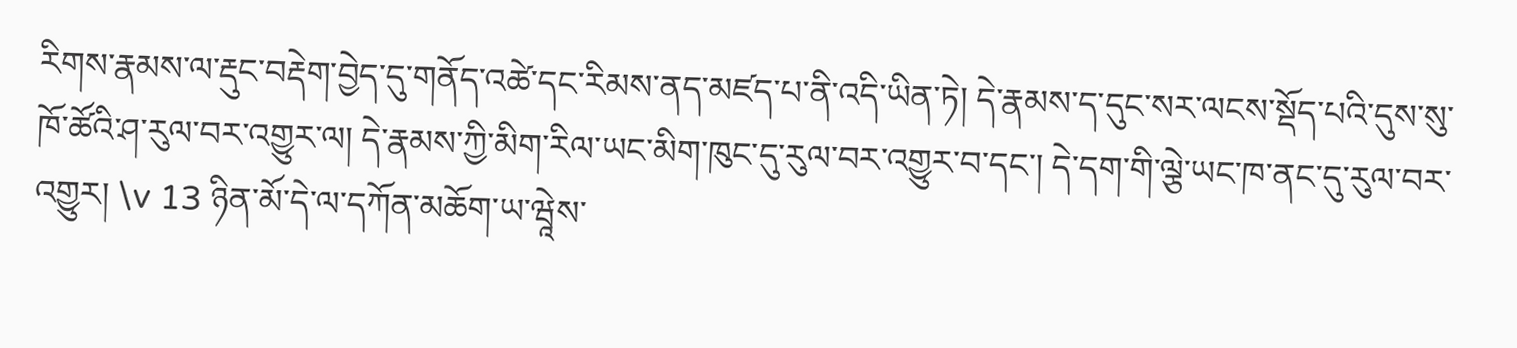རིགས་རྣམས་ལ་རྡུང་བརྡེག་བྱེད་དུ་གནོད་འཚེ་དང་རིམས་ནད་མཛད་པ་ནི་འདི་ཡིན་ཏེ། དེ་རྣམས་ད་དུང་སར་ལངས་སྡོད་པའི་དུས་སུ་ཁོ་ཚོའི་ཤ་རུལ་བར་འགྱུར་ལ། དེ་རྣམས་ཀྱི་མིག་རིལ་ཡང་མིག་ཁུང་དུ་རུལ་བར་འགྱུར་བ་དང་། དེ་དག་གི་ལྕེ་ཡང་ཁ་ནང་དུ་རུལ་བར་འགྱུར། \v 13 ཉིན་མོ་དེ་ལ་དཀོན་མཆོག་ཡ་ཝཱེས་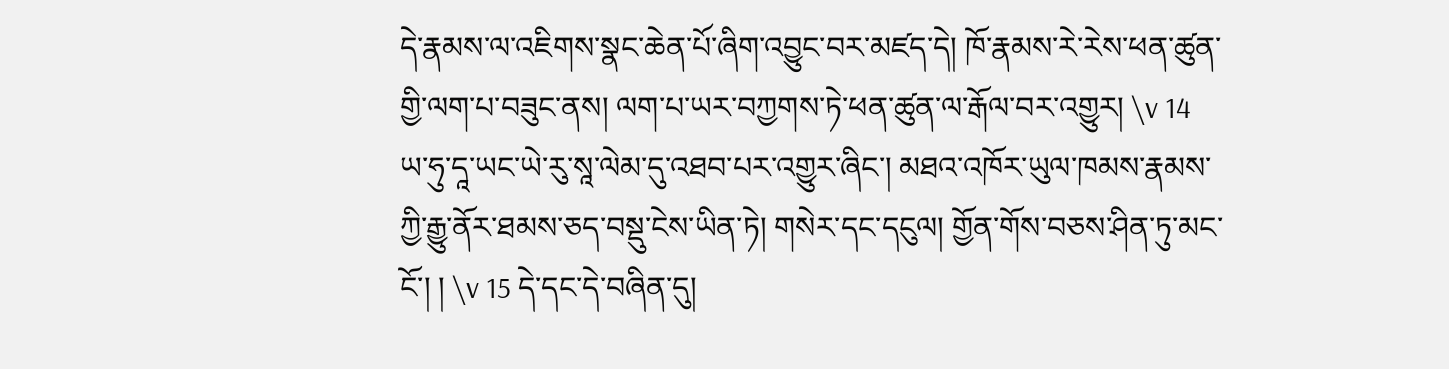དེ་རྣམས་ལ་འཇིགས་སྣང་ཆེན་པོ་ཞིག་འབྱུང་བར་མཛད་དེ། ཁོ་རྣམས་རེ་རེས་ཕན་ཚུན་གྱི་ལག་པ་བཟུང་ནས། ལག་པ་ཡར་བཀྱགས་ཏེ་ཕན་ཚུན་ལ་རྒོལ་བར་འགྱུར། \v 14 ཡ་ཧུ་དཱ་ཡང་ཡེ་རུ་སཱ་ལེམ་དུ་འཐབ་པར་འགྱུར་ཞིང་། མཐའ་འཁོར་ཡུལ་ཁམས་རྣམས་ཀྱི་རྒྱུ་ནོར་ཐམས་ཅད་བསྡུ་ངེས་ཡིན་ཏེ། གསེར་དང་དངུལ། གྱོན་གོས་བཅས་ཤིན་ཏུ་མང་ངོ་། ། \v 15 དེ་དང་དེ་བཞིན་དུ།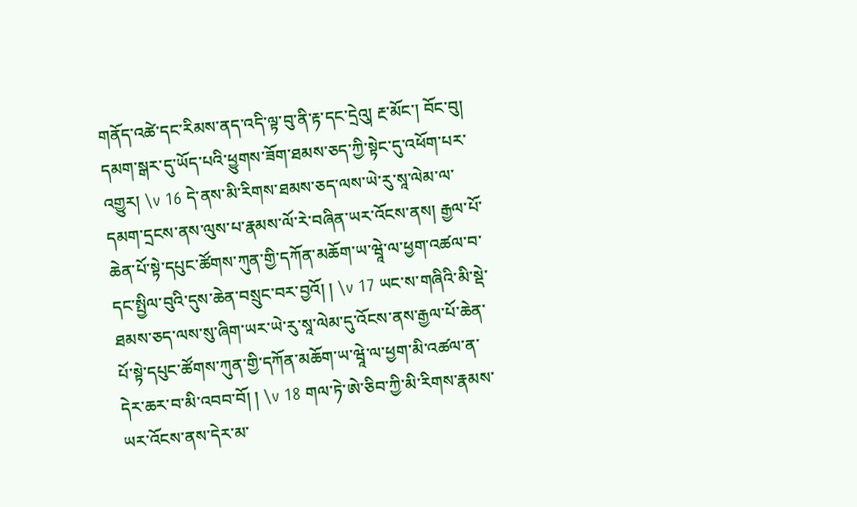གནོད་འཚེ་དང་རིམས་ནད་འདི་ལྟ་བུ་ནི་རྟ་དང་དྲེའུ། རྔ་མོང་། བོང་བུ། དམག་སྒར་དུ་ཡོད་པའི་ཕྱུགས་ཟོག་ཐམས་ཅད་ཀྱི་སྟེང་དུ་འཕོག་པར་འགྱུར། \v 16 དེ་ནས་མི་རིགས་ཐམས་ཅད་ལས་ཡེ་རུ་སཱ་ལེམ་ལ་དམག་དྲངས་ནས་ལུས་པ་རྣམས་ལོ་རེ་བཞིན་ཡར་འོངས་ནས། རྒྱལ་པོ་ཆེན་པོ་སྟེ་དཔུང་ཚོགས་ཀུན་གྱི་དཀོན་མཆོག་ཡ་ཝཱེ་ལ་ཕྱག་འཚལ་བ་དང་སྤྱིལ་བུའི་དུས་ཆེན་བསྲུང་བར་བྱའོ། ། \v 17 ཡང་ས་གཞིའི་མི་སྡེ་ཐམས་ཅད་ལས་སུ་ཞིག་ཡར་ཡེ་རུ་སཱ་ལེམ་དུ་འོངས་ནས་རྒྱལ་པོ་ཆེན་པོ་སྟེ་དཔུང་ཚོགས་ཀུན་གྱི་དཀོན་མཆོག་ཡ་ཝཱེ་ལ་ཕྱག་མི་འཚལ་ན་དེར་ཆར་བ་མི་འབབ་བོ། ། \v 18 གལ་ཏེ་ཨེ་ཅིབ་ཀྱི་མི་རིགས་རྣམས་ཡར་འོངས་ནས་དེར་མ་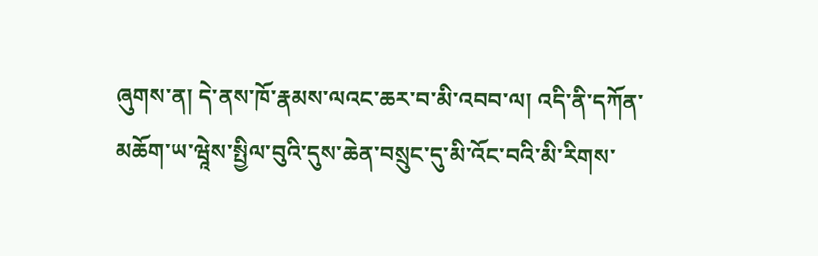ཞུགས་ན། དེ་ནས་ཁོ་རྣམས་ལའང་ཆར་བ་མི་འབབ་ལ། འདི་ནི་དཀོན་མཆོག་ཡ་ཝཱེས་སྤྱིལ་བུའི་དུས་ཆེན་བསྲུང་དུ་མི་འོང་བའི་མི་རིགས་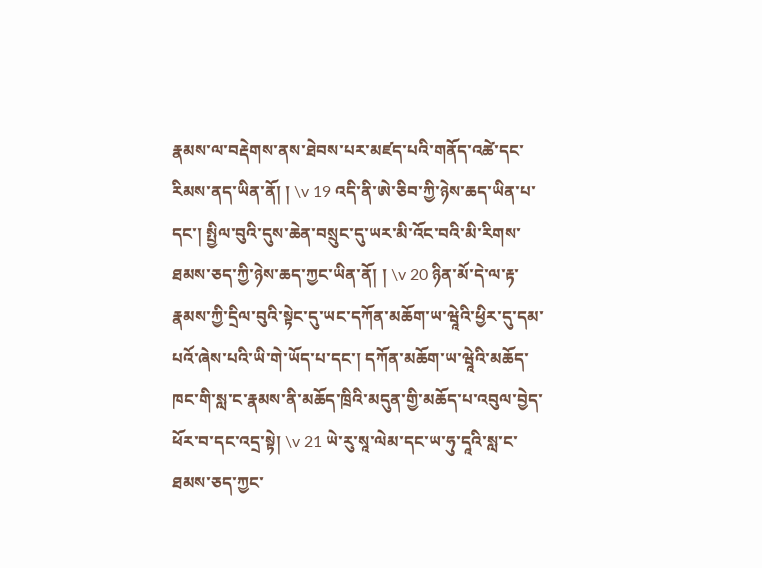རྣམས་ལ་བརྡེགས་ནས་ཐེབས་པར་མཛད་པའི་གནོད་འཚེ་དང་རིམས་ནད་ཡིན་ནོ། ། \v 19 འདི་ནི་ཨེ་ཅིབ་ཀྱི་ཉེས་ཆད་ཡིན་པ་དང་། སྤྱིལ་བུའི་དུས་ཆེན་བསྲུང་དུ་ཡར་མི་འོང་བའི་མི་རིགས་ཐམས་ཅད་ཀྱི་ཉེས་ཆད་ཀྱང་ཡིན་ནོ། ། \v 20 ཉིན་མོ་དེ་ལ་རྟ་རྣམས་ཀྱི་དྲིལ་བུའི་སྟེང་དུ་ཡང་དཀོན་མཆོག་ཡ་ཝཱེའི་ཕྱིར་དུ་དམ་པའོ་ཞེས་པའི་ཡི་གེ་ཡོད་པ་དང་། དཀོན་མཆོག་ཡ་ཝཱེའི་མཆོད་ཁང་གི་སླ་ང་རྣམས་ནི་མཆོད་ཁྲིའི་མདུན་གྱི་མཆོད་པ་འབུལ་བྱེད་ཕོར་བ་དང་འདྲ་སྟེ། \v 21 ཡེ་རུ་སཱ་ལེམ་དང་ཡ་ཧུ་དཱའི་སླ་ང་ཐམས་ཅད་ཀྱང་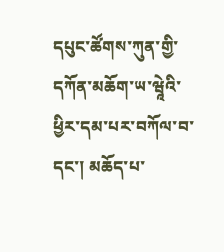དཔུང་ཚོགས་ཀུན་གྱི་དཀོན་མཆོག་ཡ་ཝཱེའི་ཕྱིར་དམ་པར་བཀོལ་བ་དང་། མཆོད་པ་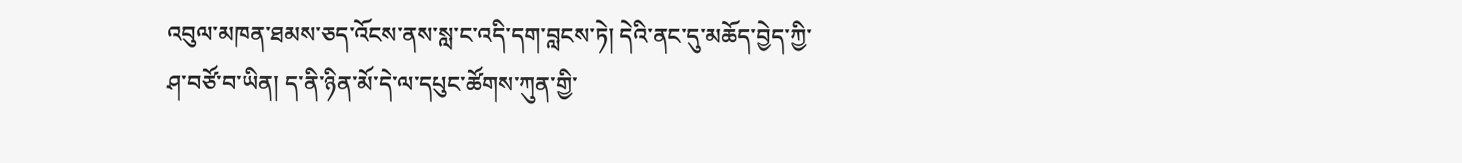འབུལ་མཁན་ཐམས་ཅད་འོངས་ནས་སླ་ང་འདི་དག་བླངས་ཏེ། དེའི་ནང་དུ་མཆོད་བྱེད་ཀྱི་ཤ་བཙོ་བ་ཡིན། ད་ནི་ཉིན་མོ་དེ་ལ་དཔུང་ཚོགས་ཀུན་གྱི་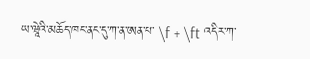ཡ་ཝཱེའི་མཆོད་ཁང་ནང་དུ་ཀ་ན་ཨན་པ་ \f + \ft འདིར་ཀ་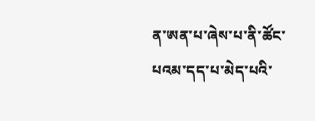ན་ཨན་པ་ཞེས་པ་ནི་ཚོང་པའམ་དད་པ་མེད་པའི་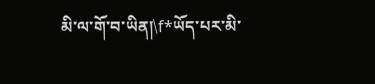མི་ལ་གོ་བ་ཡིན།\f*ཡོད་པར་མི་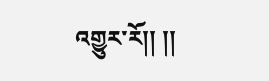འགྱུར་རོ།། །།